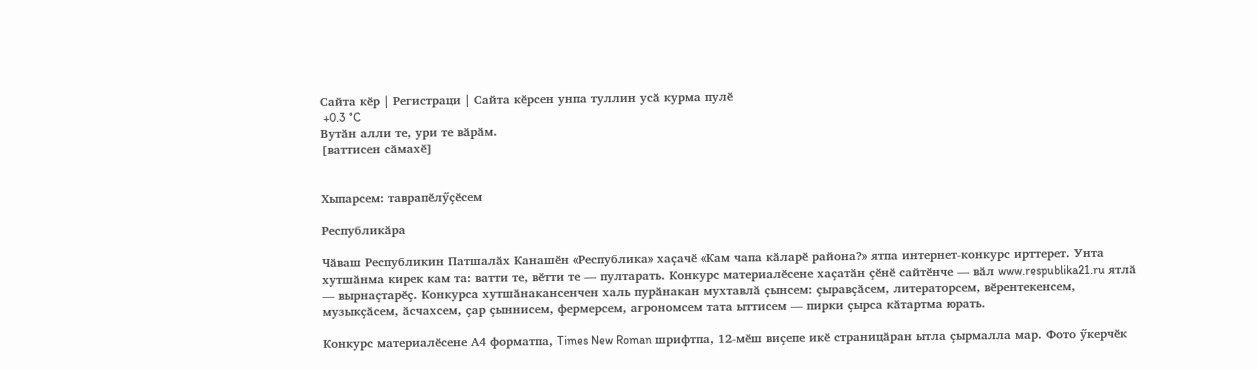Сайта кӗр | Регистраци | Сайта кӗрсен унпа туллин усӑ курма пулӗ
 +0.3 °C
Вутӑн алли те, ури те вӑрӑм.
[ваттисен сӑмахӗ]


Хыпарсем: таврапӗлӳҫӗсем

Республикӑра

Чӑваш Республикин Патшалӑх Канашӗн «Республика» хаҫачӗ «Кам чапа кӑларӗ района?» ятпа интернет-конкурс ирттерет. Унта хутшӑнма кирек кам та: ватти те, вӗтти те — пултарать. Конкурс материалӗсене хаҫатӑн ҫӗнӗ сайтӗнче — вӑл www.respublika21.ru ятлӑ — вырнаҫтарӗҫ. Конкурса хутшӑнакансенчен халь пурӑнакан мухтавлӑ ҫынсем: ҫыравҫӑсем, литераторсем, вӗрентекенсем, музыкҫӑсем, ӑсчахсем, ҫар ҫыннисем, фермерсем, агрономсем тата ыттисем — пирки ҫырса кӑтартма юрать.

Конкурс материалӗсене А4 форматпа, Times New Roman шрифтпа, 12-мӗш виҫепе икӗ страницӑран ытла ҫырмалла мар. Фото ӳкерчӗк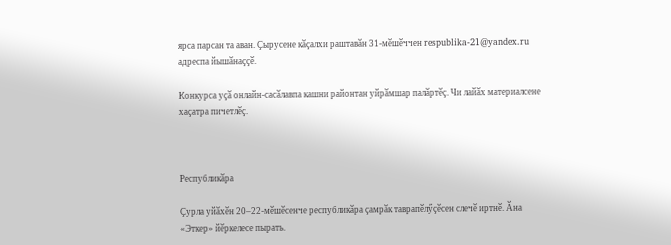ярса парсан та аван. Ҫырусене кӑҫалхи раштавӑн 31-мӗшӗччен respublika-21@yandex.ru адреспа йышӑнаҫҫӗ.

Конкурса уҫӑ онлайн-сасӑлавпа кашни районтан уйрӑмшар палӑртӗҫ. Чи лайӑх материалсене хаҫатра пичетлӗҫ.



Республикӑра

Ҫурла уйӑхӗн 20–22-мӗшӗсенче республикӑра ҫамрӑк таврапӗлӳҫӗсен слечӗ иртнӗ. Ӑна «Эткер» йӗркелесе пырать.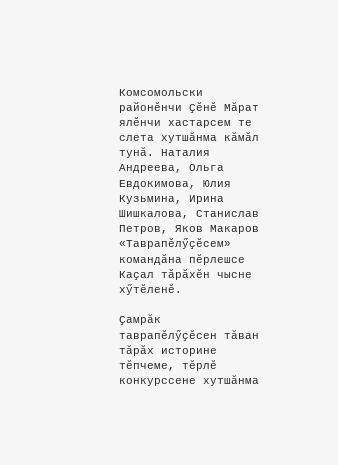Комсомольски районӗнчи Ҫӗнӗ Мӑрат ялӗнчи хастарсем те слета хутшӑнма кӑмӑл тунӑ. Наталия Андреева, Ольга Евдокимова, Юлия Кузьмина, Ирина Шишкалова, Станислав Петров, Яков Макаров «Таврапӗлӳҫӗсем» командӑна пӗрлешсе Каҫал тӑрӑхӗн чысне хӳтӗленӗ.

Ҫамрӑк таврапӗлӳҫӗсен тӑван тӑрӑх историне тӗпчеме, тӗрлӗ конкурссене хутшӑнма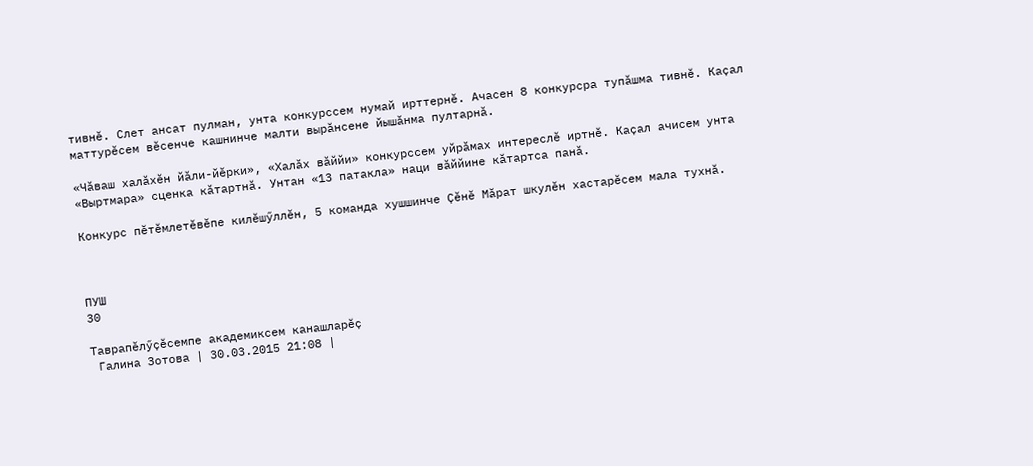тивнӗ. Слет ансат пулман, унта конкурссем нумай ирттернӗ. Ачасен 8 конкурсра тупӑшма тивнӗ. Каҫал маттурӗсем вӗсенче кашнинче малти вырӑнсене йышӑнма пултарнӑ.

«Чӑваш халӑхӗн йӑли-йӗрки», «Халӑх вӑййи» конкурссем уйрӑмах интереслӗ иртнӗ. Каҫал ачисем унта «Выртмара» сценка кӑтартнӑ. Унтан «13 патакла» наци вӑййине кӑтартса панӑ.

Конкурс пӗтӗмлетӗвӗпе килӗшӳллӗн, 5 команда хушшинче Ҫӗнӗ Мӑрат шкулӗн хастарӗсем мала тухнӑ.



ПУШ
30

Таврапӗлӳҫӗсемпе академиксем канашларӗҫ
 Галина Зотова | 30.03.2015 21:08 |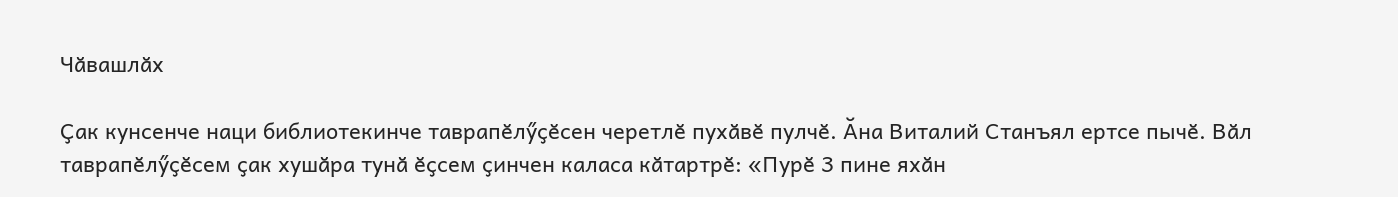Чӑвашлӑх

Ҫак кунсенче наци библиотекинче таврапӗлӳҫӗсен черетлӗ пухӑвӗ пулчӗ. Ӑна Виталий Станъял ертсе пычӗ. Вӑл таврапӗлӳҫӗсем ҫак хушӑра тунӑ ӗҫсем ҫинчен каласа кӑтартрӗ: «Пурӗ 3 пине яхӑн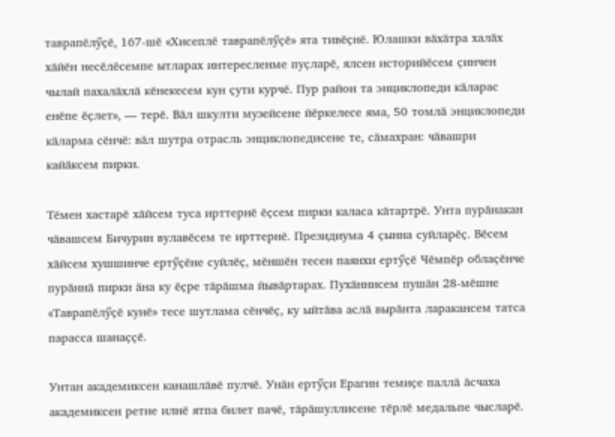таврапӗлӳҫӗ, 167-шӗ «Хисеплӗ таврапӗлӳҫӗ» ята тивӗҫнӗ. Юлашки вӑхӑтра халӑх хӑйӗн несӗлӗсемпе ытларах интересленме пуҫларӗ, ялсен историйӗсем ҫинчен чылай пахалӑхлӑ кӗнекесем кун ҫути курчӗ. Пур район та энциклопеди кӑларас енӗпе ӗҫлет», — терӗ. Вӑл шкулти музейсене йӗркелесе яма, 50 томлӑ энциклопеди кӑларма сӗнчӗ: вӑл шутра отрасль энциклопедисене те, сӑмахран: чӑвашри кайӑксем пирки.

Тӗмен хастарӗ хӑйсем туса ирттернӗ ӗҫсем пирки каласа кӑтартрӗ. Унта пурӑнакан чӑвашсем Бичурин вулавӗсем те ирттернӗ. Президиума 4 ҫынна суйларӗҫ. Вӗсем хӑйсем хушшинче ертӳҫӗне суйлӗҫ, мӗншӗн тесен паянхи ертӳҫӗ Чӗмпӗр облаҫӗнче пурӑннӑ пирки ӑна ку ӗҫре тӑрӑшма йывӑртарах. Пухӑннисем пушӑн 28-мӗшне «Таврапӗлӳҫӗ кунӗ» тесе шутлама сӗнчӗҫ, ку ыйтӑва аслӑ вырӑнта ларакансем татса парасса шанаҫҫӗ.

Унтан академиксен канашлӑвӗ пулчӗ. Унӑн ертӳҫи Ерагин темиҫе паллӑ ӑсчаха академиксен ретне илнӗ ятпа билет пачӗ, тӑрӑшуллисене тӗрлӗ медальпе чысларӗ.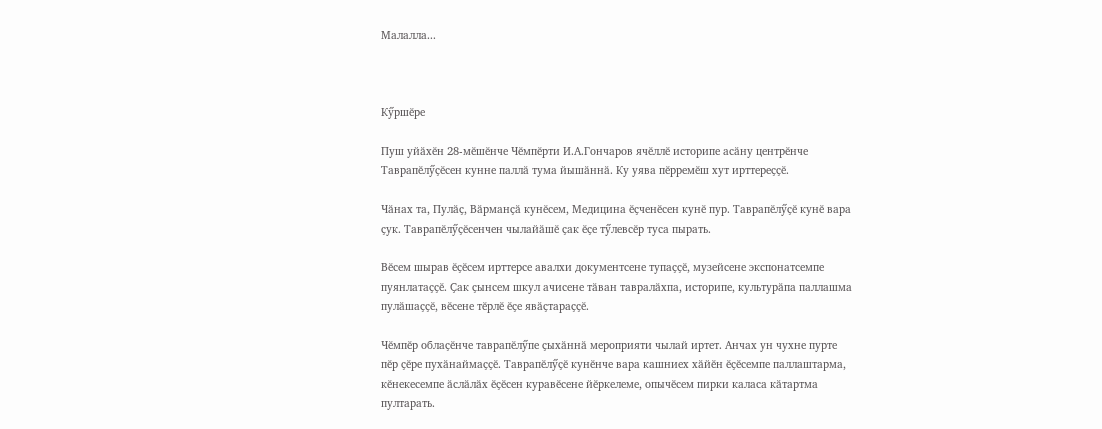Малалла...



Кӳршӗре

Пуш уйӑхӗн 28-мӗшӗнче Чӗмпӗрти И.А.Гончаров ячӗллӗ историпе асӑну центрӗнче Таврапӗлӳҫӗсен кунне паллӑ тума йышӑннӑ. Ку уява пӗрремӗш хут ирттереҫҫӗ.

Чӑнах та, Пулӑҫ, Вӑрманҫӑ кунӗсем, Медицина ӗҫченӗсен кунӗ пур. Таврапӗлӳҫӗ кунӗ вара ҫук. Таврапӗлӳҫӗсенчен чылайӑшӗ ҫак ӗҫе тӳлевсӗр туса пырать.

Вӗсем шырав ӗҫӗсем ирттерсе авалхи документсене тупаҫҫӗ, музейсене экспонатсемпе пуянлатаҫҫӗ. Ҫак ҫынсем шкул ачисене тӑван тавралӑхпа, историпе, культурӑпа паллашма пулӑшаҫҫӗ, вӗсене тӗрлӗ ӗҫе явӑҫтараҫҫӗ.

Чӗмпӗр облаҫӗнче таврапӗлӳпе ҫыхӑннӑ мероприяти чылай иртет. Анчах ун чухне пурте пӗр ҫӗре пухӑнаймаҫҫӗ. Таврапӗлӳҫӗ кунӗнче вара кашниех хӑйӗн ӗҫӗсемпе паллаштарма, кӗнекесемпе ӑслӑлӑх ӗҫӗсен куравӗсене йӗркелеме, опычӗсем пирки каласа кӑтартма пултарать.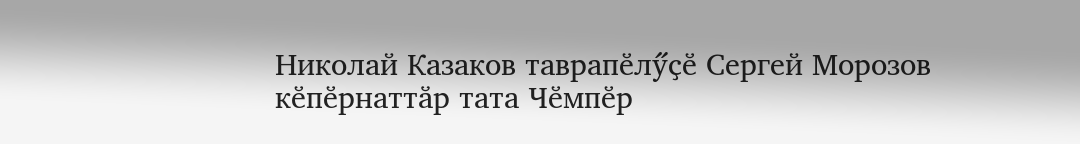Николай Казаков таврапӗлӳҫӗ Сергей Морозов кӗпӗрнаттӑр тата Чӗмпӗр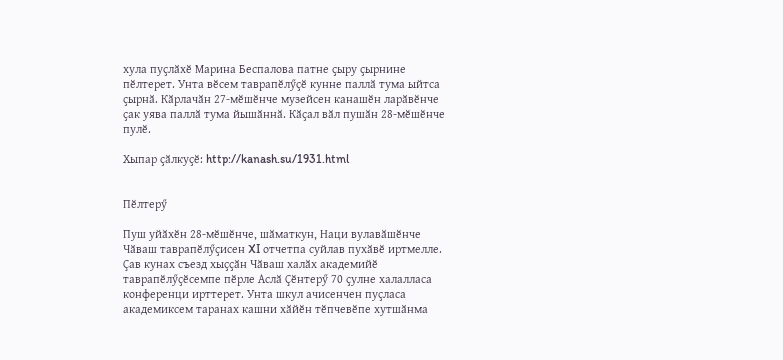хула пуҫлӑхӗ Марина Беспалова патне ҫыру ҫырнине пӗлтерет. Унта вӗсем таврапӗлӳҫӗ кунне паллӑ тума ыйтса ҫырнӑ. Кӑрлачӑн 27-мӗшӗнче музейсен канашӗн ларӑвӗнче ҫак уява паллӑ тума йышӑннӑ. Кӑҫал вӑл пушӑн 28-мӗшӗнче пулӗ.

Хыпар ҫӑлкуҫӗ: http://kanash.su/1931.html


Пӗлтерӳ

Пуш уйӑхӗн 28-мӗшӗнче, шӑматкун, Наци вулавӑшӗнче Чӑваш таврапӗлӳҫисен XI отчетпа суйлав пухӑвӗ иртмелле. Ҫав кунах съезд хыҫҫӑн Чӑваш халӑх академийӗ таврапӗлӳҫӗсемпе пӗрле Аслӑ Ҫӗнтерӳ 70 ҫулне халалласа конференци ирттерет. Унта шкул ачисенчен пуҫласа академиксем таранах кашни хӑйӗн тӗпчевӗпе хутшӑнма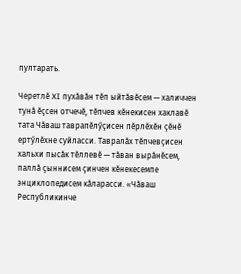пултарать.

Черетлӗ XI пухӑвӑн тӗп ыйтӑвӗсем — халиччен тунӑ ӗҫсен отчечӗ, тӗпчев кӗнекисен хаклавӗ тата Чӑваш таврапӗлӳҫисен пӗрлӗхӗн ҫӗнӗ ертӳлӗхне суйласси. Тавралӑх тӗпчевҫисен хальхи пысӑк тӗллевӗ — тӑван вырӑнӗсем, паллӑ ҫыннисем ҫинчен кӗнекесемпе энциклопедисем кӑларасси. «Чӑваш Республикинче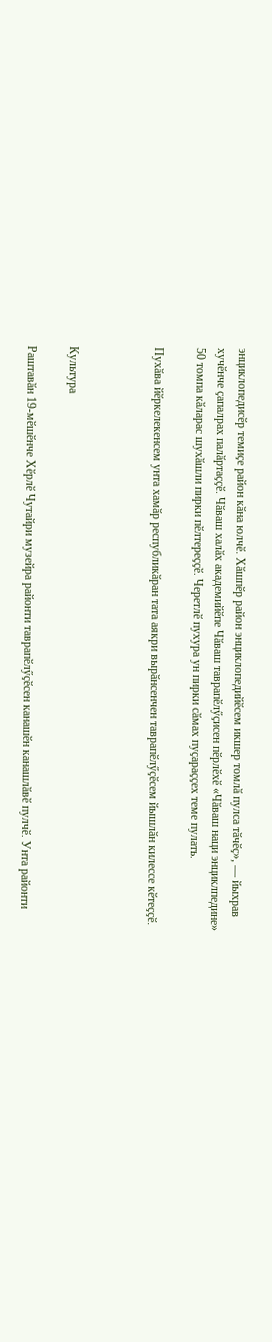энциклопедисӗр темиҫе район кӑна юлчӗ. Хӑшпӗр район энциклопедийӗсем икшер томлӑ пулса тӑчӗҫ», — йыхрав хучӗнче ҫапалрах палӑртаҫҫӗ. Чӑваш халӑх академийӗпе Чӑваш таврапӗлӳҫисен пӗрлӗхӗ «Чӑваш наци энциклпедине» 50 томпа кӑларас шухӑшли пирки пӗлтереҫҫӗ. Черетлӗ пухура ун пирки сӑмах пуҫараҫҫех теме пулать.

Пухӑва йӗркелекенсем унта хамӑр республикӑран тата аякри вырӑнсенчен таврапӗлӳҫӗсем йышлӑн килессе кӗтеҫҫӗ.



Культура

Раштавӑн 19-мӗшӗнче Хӗрлӗ Чутайри музейра районти таврапӗлӳҫӗсен канашӗн канашлӑвӗ пулчӗ. Унта районти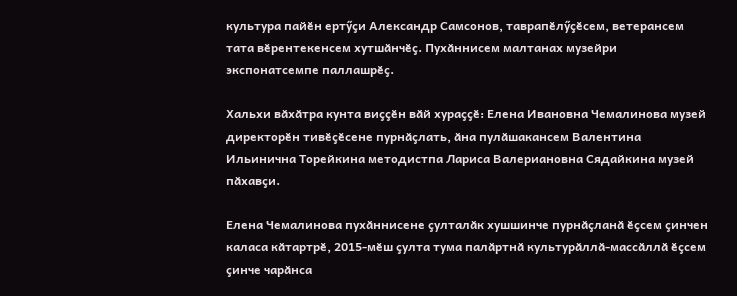культура пайӗн ертӳҫи Александр Самсонов, таврапӗлӳҫӗсем, ветерансем тата вӗрентекенсем хутшӑнчӗҫ. Пухӑннисем малтанах музейри экспонатсемпе паллашрӗҫ.

Хальхи вӑхӑтра кунта виҫҫӗн вӑй хураҫҫӗ: Елена Ивановна Чемалинова музей директорӗн тивӗҫӗсене пурнӑҫлать, ӑна пулӑшакансем Валентина Ильинична Торейкина методистпа Лариса Валериановна Сядайкина музей пӑхавҫи.

Елена Чемалинова пухӑннисене ҫулталӑк хушшинче пурнӑҫланӑ ӗҫсем ҫинчен каласа кӑтартрӗ, 2015-мӗш ҫулта тума палӑртнӑ культурӑллӑ-массӑллӑ ӗҫсем ҫинче чарӑнса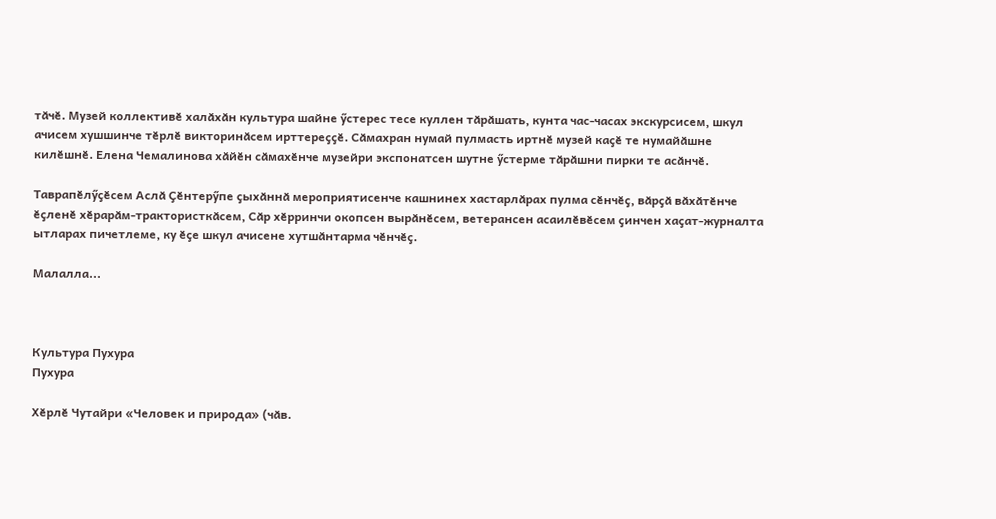тӑчӗ. Музей коллективӗ халӑхӑн культура шайне ӳстерес тесе куллен тӑрӑшать, кунта час-часах экскурсисем, шкул ачисем хушшинче тӗрлӗ викторинӑсем ирттереҫҫӗ. Сӑмахран нумай пулмасть иртнӗ музей каҫӗ те нумайӑшне килӗшнӗ. Елена Чемалинова хӑйӗн сӑмахӗнче музейри экспонатсен шутне ӳстерме тӑрӑшни пирки те асӑнчӗ.

Таврапӗлӳҫӗсем Аслӑ Ҫӗнтерӳпе ҫыхӑннӑ мероприятисенче кашнинех хастарлӑрах пулма сӗнчӗҫ, вӑрҫӑ вӑхӑтӗнче ӗҫленӗ хӗрарӑм-трактористкӑсем, Сӑр хӗрринчи окопсен вырӑнӗсем, ветерансен асаилӗвӗсем ҫинчен хаҫат-журналта ытларах пичетлеме, ку ӗҫе шкул ачисене хутшӑнтарма чӗнчӗҫ.

Малалла...



Культура Пухура
Пухура

Хӗрлӗ Чутайри «Человек и природа» (чӑв.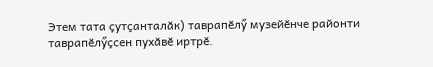Этем тата ҫутҫанталӑк) таврапӗлӳ музейӗнче районти таврапӗлӳҫсен пухӑвӗ иртрӗ.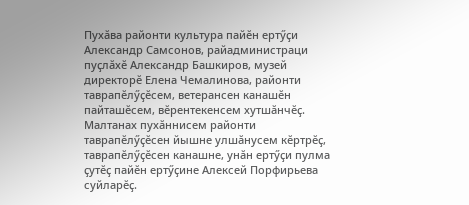Пухӑва районти культура пайӗн ертӳҫи Александр Самсонов, райадминистраци пуҫлӑхӗ Александр Башкиров, музей директорӗ Елена Чемалинова, районти таврапӗлӳҫӗсем, ветерансен канашӗн пайташӗсем, вӗрентекенсем хутшӑнчӗҫ. Малтанах пухӑннисем районти таврапӗлӳҫӗсен йышне улшӑнусем кӗртрӗҫ, таврапӗлӳҫӗсен канашне, унӑн ертӳҫи пулма ҫутӗҫ пайӗн ертӳҫине Алексей Порфирьева суйларӗҫ.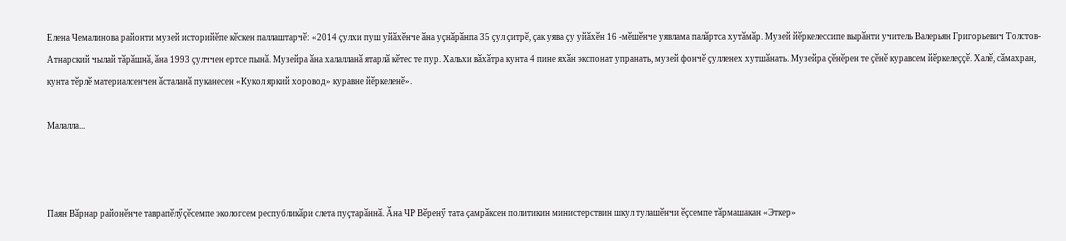Елена Чемалинова районти музей историйӗпе кӗскен паллаштарчӗ: «2014 ҫулхи пуш уйӑхӗнче ӑна уҫнӑрӑнпа 35 ҫул ҫитрӗ, ҫак уява ҫу уйӑхӗн 16 -мӗшӗнче уявлама палӑртса хутӑмӑр. Музей йӗркелессипе вырӑнти учитель Валерьян Григорьевич Толстов-Атнарский чылай тӑрӑшнӑ, ӑна 1993 ҫулччен ертсе пынӑ. Музейра ӑна халалланӑ ятарлӑ кӗтес те пур. Хальхи вӑхӑтра кунта 4 пине яхӑн экспонат упранать, музей фончӗ ҫулленех хутшӑнать. Музейра ҫӗнӗрен те ҫӗнӗ куравсем йӗркелеҫҫӗ. Халӗ, сӑмахран, кунта тӗрлӗ материалсенчен ӑсталанӑ пуканесен «Кукол яркий хоровод» куравне йӗркеленӗ».

Малалла...



Паян Вӑрнар районӗнче таврапӗлӳҫӗсемпе экологсем республикӑри слета пуҫтарӑннӑ. Ӑна ЧР Вӗренӳ тата ҫамрӑксен политикин министерствин шкул тулашӗнчи ӗҫсемпе тӑрмашакан «Эткер»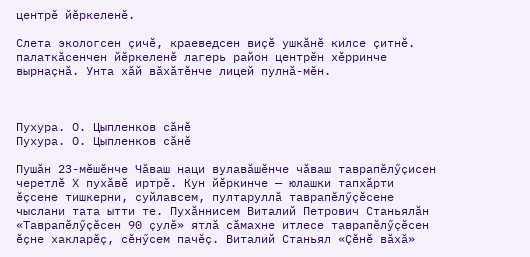центрӗ йӗркеленӗ.

Слета экологсен ҫичӗ, краеведсен виҫӗ ушкӑнӗ килсе ҫитнӗ. палаткӑсенчен йӗркеленӗ лагерь район центрӗн хӗрринче вырнаҫнӑ. Унта хӑй вӑхӑтӗнче лицей пулнӑ-мӗн.



Пухура. О. Цыпленков сӑнӗ
Пухура. О. Цыпленков сӑнӗ

Пушӑн 23-мӗшӗнче Чӑваш наци вулавӑшӗнче чӑваш таврапӗлӳҫисен черетлӗ X пухӑвӗ иртрӗ. Кун йӗркинче — юлашки тапхӑрти ӗҫсене тишкерни, суйлавсем, пултаруллӑ таврапӗлӳҫӗсене чыслани тата ытти те. Пухӑннисем Виталий Петрович Станьялӑн «Таврапӗлӳҫӗсен 90 ҫулӗ» ятлӑ сӑмахне итлесе таврапӗлӳҫӗсен ӗҫне хакларӗҫ, сӗнӳсем пачӗҫ. Виталий Станьял «Ҫӗнӗ вӑхӑ»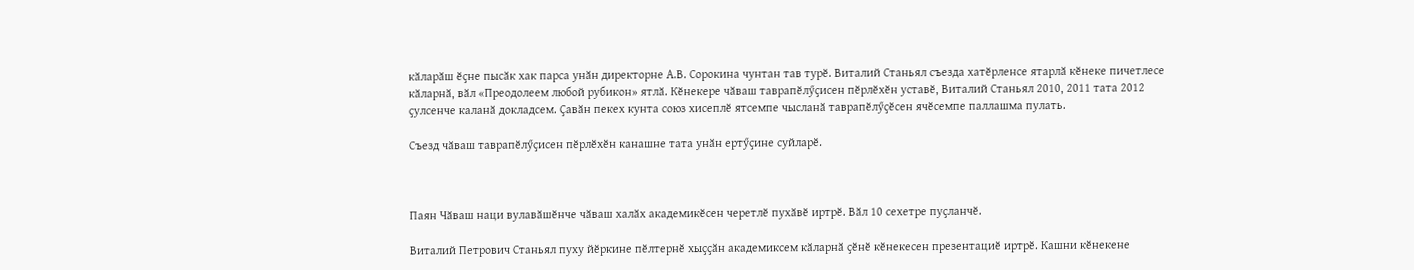кӑларӑш ӗҫне пысӑк хак парса унӑн директорне А.В. Сорокина чунтан тав турӗ. Виталий Станьял съезда хатӗрленсе ятарлӑ кӗнеке пичетлесе кӑларнӑ, вӑл «Преодолеем любой рубикон» ятлӑ. Кӗнекере чӑваш таврапӗлӳҫисен пӗрлӗхӗн уставӗ, Виталий Станьял 2010, 2011 тата 2012 ҫулсенче каланӑ докладсем. Ҫавӑн пекех кунта союз хисеплӗ ятсемпе чысланӑ таврапӗлӳҫӗсен ячӗсемпе паллашма пулать.

Съезд чӑваш таврапӗлӳҫисен пӗрлӗхӗн канашне тата унӑн ертӳҫине суйларӗ.



Паян Чӑваш наци вулавӑшӗнче чӑваш халӑх академикӗсен черетлӗ пухӑвӗ иртрӗ. Вӑл 10 сехетре пуҫланчӗ.

Виталий Петрович Станьял пуху йӗркине пӗлтернӗ хыҫҫӑн академиксем кӑларнӑ ҫӗнӗ кӗнекесен презентациӗ иртрӗ. Кашни кӗнекене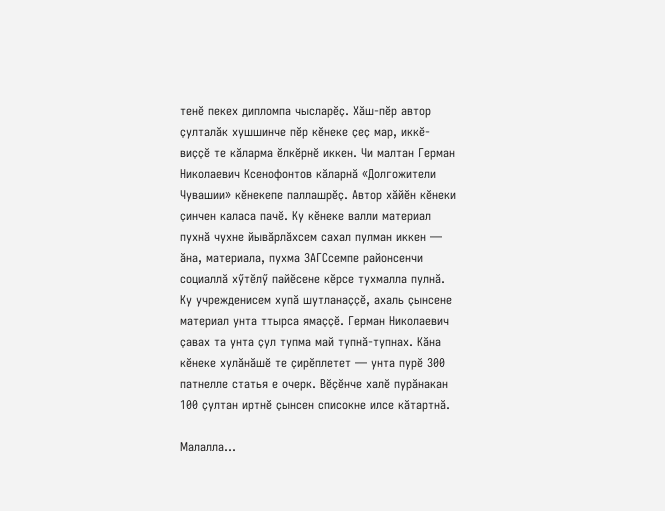тенӗ пекех дипломпа чысларӗҫ. Хӑш-пӗр автор ҫулталӑк хушшинче пӗр кӗнеке ҫеҫ мар, иккӗ-виҫҫӗ те кӑларма ӗлкӗрнӗ иккен. Чи малтан Герман Николаевич Ксенофонтов кӑларнӑ «Долгожители Чувашии» кӗнекепе паллашрӗҫ. Автор хӑйӗн кӗнеки ҫинчен каласа пачӗ. Ку кӗнеке валли материал пухнӑ чухне йывӑрлӑхсем сахал пулман иккен — ӑна, материала, пухма ЗАГСсемпе районсенчи социаллӑ хӳтӗлӳ пайӗсене кӗрсе тухмалла пулнӑ. Ку учрежденисем хупӑ шутланаҫҫӗ, ахаль ҫынсене материал унта ттырса ямаҫҫӗ. Герман Николаевич ҫавах та унта ҫул тупма май тупнӑ-тупнах. Кӑна кӗнеке хулӑнӑшӗ те ҫирӗплетет — унта пурӗ 300 патнелле статья е очерк. Вӗҫӗнче халӗ пурӑнакан 100 ҫултан иртнӗ ҫынсен списокне илсе кӑтартнӑ.

Малалла...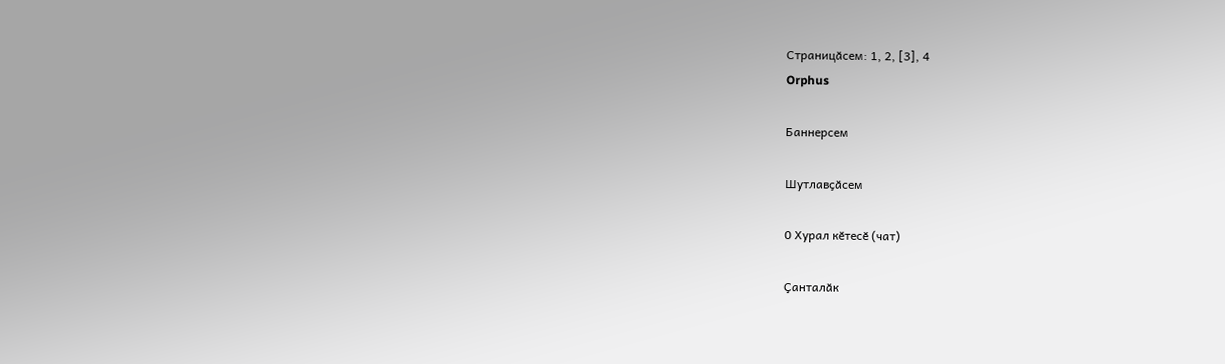Страницӑсем: 1, 2, [3], 4
Orphus

Баннерсем

Шутлавҫӑсем

0 Хурал кӗтесӗ (чат)

Ҫанталӑк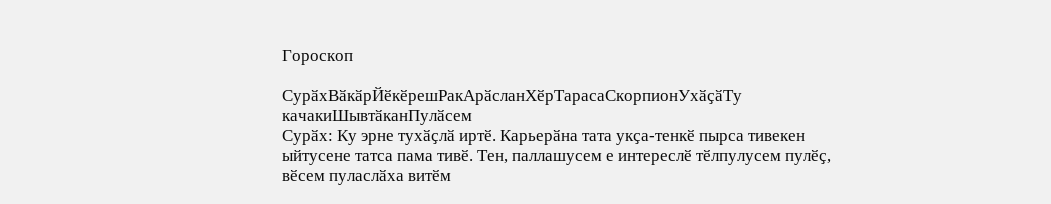Гороскоп

СурӑхВӑкӑрЙӗкӗрешРакАрӑсланХӗрТарасаСкорпионУхӑҫӑТу качакиШывтӑканПулӑсем
Сурӑх: Ку эрне тухӑҫлӑ иртӗ. Карьерӑна тата укҫа-тенкӗ пырса тивекен ыйтусене татса пама тивӗ. Тен, паллашусем е интереслӗ тӗлпулусем пулӗҫ, вӗсем пуласлӑха витӗм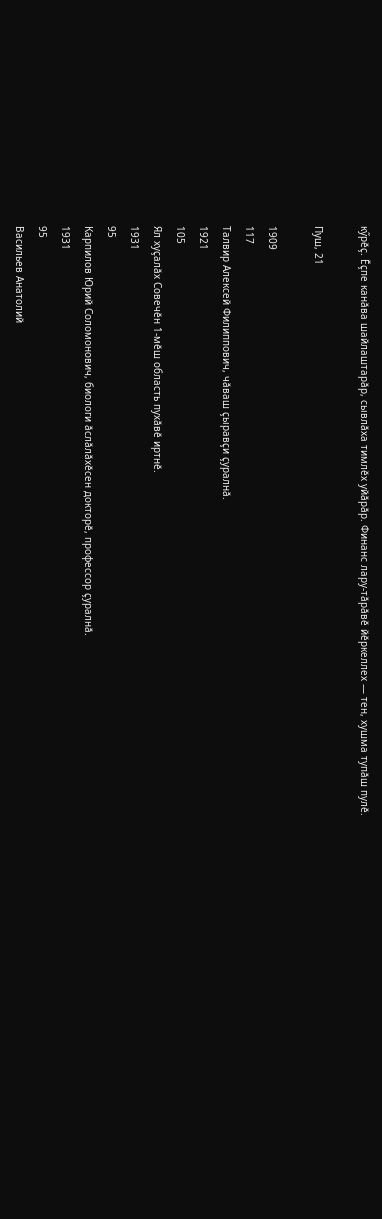кӳрӗҫ. Ӗҫпе канӑва шайлаштарӑр, сывлӑха тимлӗх уйӑрӑр. Финанс лару-тӑрӑвӗ йӗркеллех — тен, хушма тупӑш пулӗ.

Пуш, 21

1909
117
Талвир Алексей Филиппович, чӑваш ҫыравҫи ҫуралнӑ.
1921
105
Ял хуҫалӑх Совечӗн 1-мӗш область пухӑвӗ иртнӗ.
1931
95
Карпилов Юрий Соломонович, биологи ӑслӑлӑхӗсен докторӗ, профессор ҫуралнӑ.
1931
95
Васильев Анатолий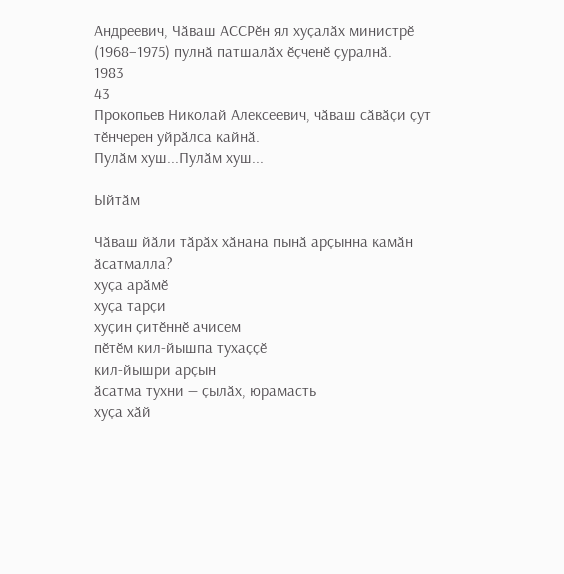Андреевич, Чӑваш АССРӗн ял хуҫалӑх министрӗ (1968–1975) пулнӑ патшалӑх ӗҫченӗ ҫуралнӑ.
1983
43
Прокопьев Николай Алексеевич, чӑваш сӑвӑҫи ҫут тӗнчерен уйрӑлса кайнӑ.
Пулӑм хуш...Пулӑм хуш...

Ыйтӑм

Чӑваш йӑли тӑрӑх хӑнана пынӑ арҫынна камӑн ӑсатмалла?
хуҫа арӑмӗ
хуҫа тарҫи
хуҫин ҫитӗннӗ ачисем
пӗтӗм кил-йышпа тухаҫҫӗ
кил-йышри арҫын
ӑсатма тухни — ҫылӑх, юрамасть
хуҫа хӑй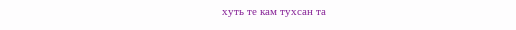хуть те кам тухсан та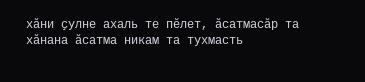хӑни ҫулне ахаль те пӗлет, ӑсатмасӑр та
хӑнана ӑсатма никам та тухмасть